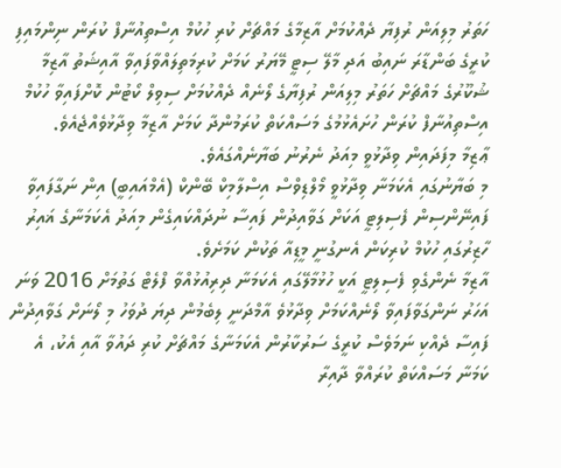ހަތަރު މިލިއަން ރުފިޔާ ދެއްކުމަށް އާޒިމާގެ މައްޗަށް ކުރި ހުކުމް އިސްތިއުނާފް ކުރަން ނިންމައިފި
ކުރީގެ ބަންޑާރަ ނައިބު އަދި މާލޭ ސިޓީ މޭޔަރު ކަމަށް ކުރިމަތިލައްވާފައިވާ އާއިޝަތު އާޒިމާ ޝުކޫރުގެ މައްޗަށް ހަތަރު މިލިއަން ރުފިޔާގެ ލޯނެއް ދެއްކުމަށް ސިވިލް ކޯޓުން ކޮށްފައިވާ ހުކުމް އިސްތިއުނާފް ކުރަން ހުށައެޅުމުގެ މަސައްކަތް ކުރަމުންދާ ކަމަށް އާޒިމާ ވިދާޅުވެއްޖެއެވެ.
ޢާޒިމާ މިފަދައިން ވިދާޅުވީ މިއަދު ނެރުނު ބަޔާނެއްގައެވެ.
މި ބަޔާނުގައި އެކަމަނާ ވިދާޅުވީ މޯލްޑިވްސް އިސްލާމިކް ބޭންކް (އެމްއައިބީ) އިން ނަގާފައިވާ ފައިނޭންސިން ފެސިލިޓީ އަކަށް ގަވާއިދުން ފައިސާ ނުދައްކައިގެން މިއަދު އެކަމަނާގެ ޣައިރު ހާޒިރުގައި ހުކުމް ކުރިކަން އެނގުނީ މީޑިއާ ތަކުން ކަމަށެވެ.
އާޒިމާ ނެންގެވި ފެސިލިޓީ އަކީ ހުޅުމާލޭގައި އެކަމަނާ ދިރިއުޅުއްވާ ފްލެޓް ގަތުމަށް 2016 ވަނަ އަހަރު ނަންގަވާފައިވާ ލޯނެއްކަމަށް ވިދާޅުވެ އާމްދަނީ ލިބެމުން ދިޔަ ދުވަހު މި ލޯނަށް ގަވާއިދުން ފައިސާ ދެއްކި ނަމަވެސް ކުރީގެ ސަރުކާރުން އެކަމަނާގެ މައްޗަށް ކުރި ދައުވާ އާއި އެކު، އެ ކަމަނާ މަސައްކަތް ކުރައްވާ ދާއިރާ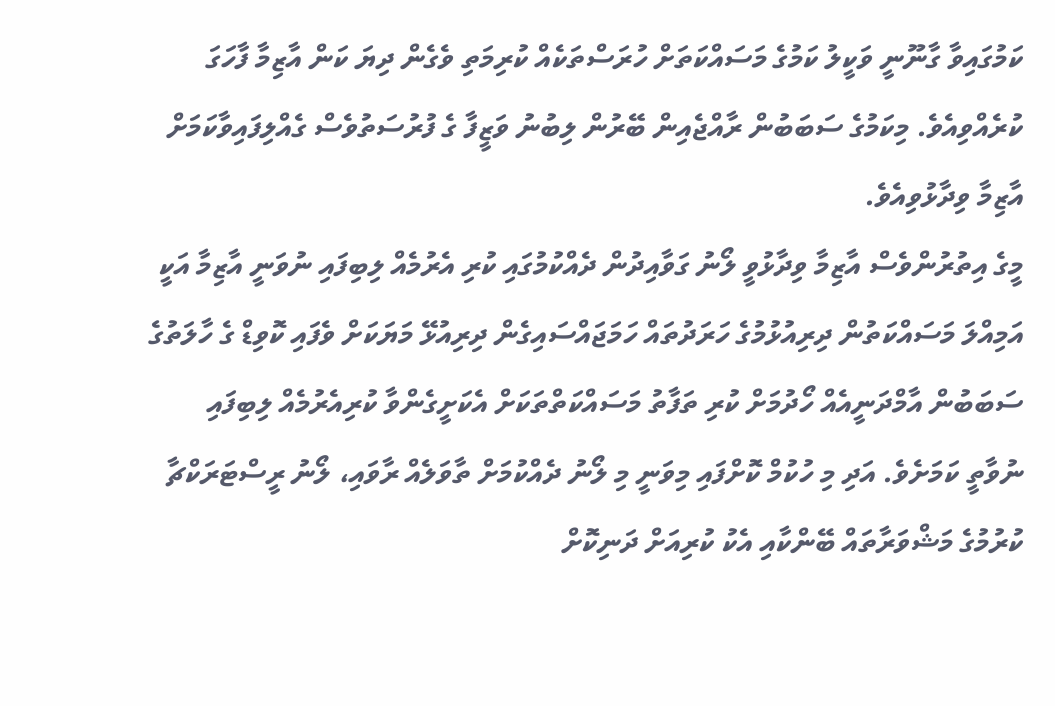ކަމުގައިވާ ގާނޫނީ ވަކީލު ކަމުގެ މަސައްކަތަށް ހުރަސްތަކެއް ކުރިމަތި ވެގެން ދިޔަ ކަން އާޒިމާ ފާހަގަ ކުރެއްވިއެވެ. މިކަމުގެ ސަބަބުން ރާއްޖެއިން ބޭރުން ލިބުނު ވަޒީފާ ގެ ފުރުސަތުވެސް ގެއްލިފައިވާކަމަށް އާޒިމާ ވިދާޅުވިއެވެ.
މީގެ އިތުރުންވެސް އާޒިމާ ވިދާޅުވީ ލޯނު ގަވާއިދުން ދެއްކުމުގައި ކުރި އެރުމެއް ލިބިފައި ނުވަނީ އާޒިމާ އަކީ އަމިއްލަ މަސައްކަތުން ދިރިއުޅުމުގެ ހަރަދުތައް ހަމަޖައްސައިގެން ދިރިއުޅޭ މަޔަކަށް ވެފައި ކޮވިޑް ގެ ހާލަތުގެ ސަބަބުން އާމްދަނީއެއް ހޯދުމަށް ކުރި ތަފާތު މަސައްކަތްތަކަށް އެކަށީގެންވާ ކުރިއެރުމެއް ލިބިފައި ނުވާތީ ކަމަށެވެ. އަދި މި ހުކުމް ކޮށްފައި މިވަނީ މި ލޯނު ދެއްކުމަށް ތާވަލެއް ރާވައި، ލޯނު ރީސްޓަރަކްޗާ ކުރުމުގެ މަޝްވަރާތައް ބޭންކާއި އެކު ކުރިއަށް ދަނިކޮށް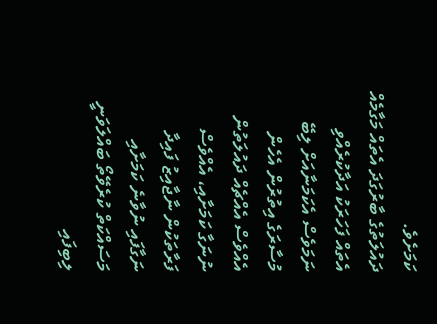ކަމަށެވެ.
ދައުލަތުގެ ބާރުގަދަ އެތައް މަގާމެއް އެތައް ފަހަރަކު އަދާކުރެއްވި ނަމަވެސް އެކަމަނާއަށް ލިބޭ މުސާރަގެ އިތުރުން އެހެން އެއްވެސް އެއްޗެއް ދައުލަތުން ނުނަގާ ކަމަށާއި، އެއްވެސް ފަރާތަކުން ނާޖާއިޒު ފައިދާ ނަގާފައި ނުވާނެ ކަމަށާއި މަސައްކަތް ކުރެވޭތޯ ބައްލަވަނީ ލިބިފައި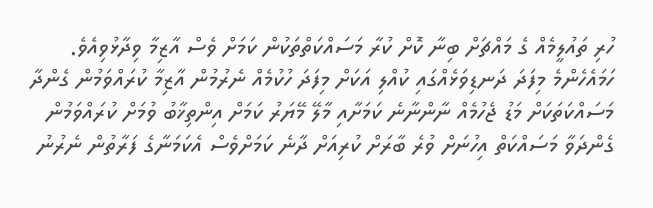ހުރި ތައުލީމެއް ގެ މައްޗަށް ބިނާ ކޮށް ކުރާ މަސައްކަތްތަކުން ކަމަށް ވެސް އާޒިމާ ވިދާޅުވިއެވެ.
ހަމައެހެންމެ މިފަދަ ދަނޑިވަޅެއްގައި ކުއްލި އަކަށް މިފަދަ ހުކުމެއް ނެރުމުން އާޒިމާ ކުރައްވަމުން ގެންދާ މަސައްކަތަކަށް މަޑު ޖެހުމެއް ނާންނާނެ ކަމަށާއި މާލޭ މޭޔަރު ކަމަށް އިންތިޚާބު ވުމަށް ކުރައްވަމުން ގެންދަވާ މަސައްކަތް އިހުނަށް ވުރެ ބާރަށް ކުރިއަށް ދާނެ ކަމަށްވެސް އެކަމަނާގެ ފަރާތުން ނެރުނު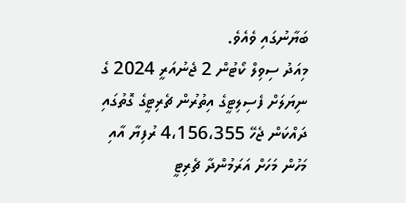ބަޔާނުގައި ވެއެވެ.
މިއަދު ސިވިލް ކޯޓުން 2 ޖެނުއަރީ 2024 ގެ ނިޔަލަށް ފެސިލިޓީގެ އިތުރުން ޗެރިޓީގެ ގޮތުގައި ދައްކަން ޖެހޭ 4،156،355 ރުފިޔާ އާއި މަހުން މަހަށް އަރަމުންދާ ޗެރިޓީ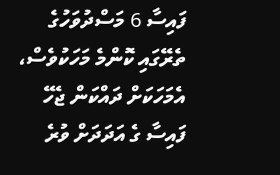ފައިސާ 6 މަސްދުވަހުގެ ތެރޭގައި ކޮންމެ މަހަކުވެސް، އެމަހަކަށް ދައްކަން ޖެހޭ ފައިސާ ގެ އަދަދަށް ވުރެ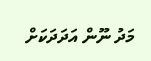މަދު ނޫން އަދަދަކަށް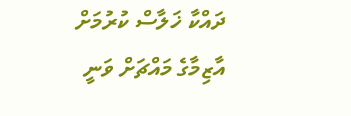ދައްކާ ޚަލާސް ކުރުމަށް އާޒިމާގެ މައްޗަށް ވަނީ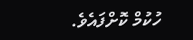ހުކުމް ކޮށްފައެވެ.